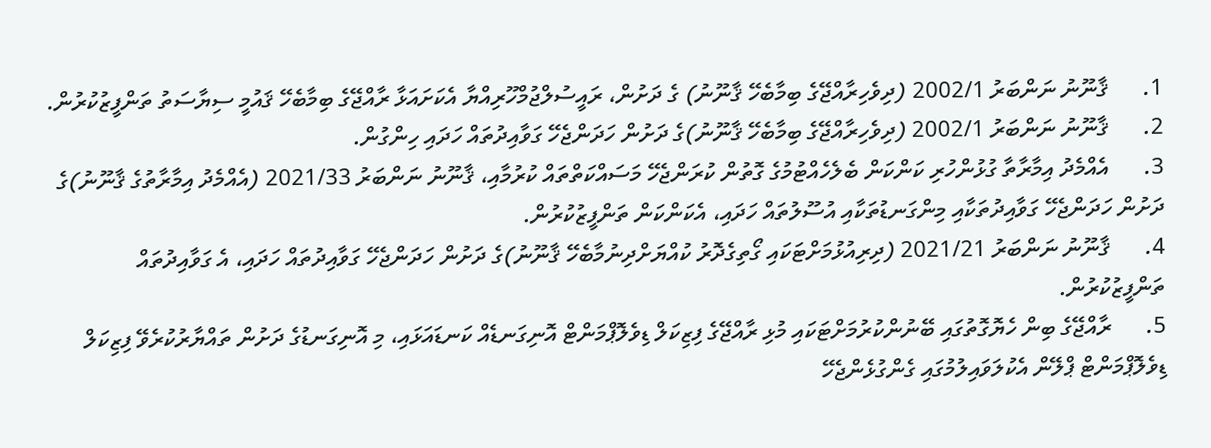1.      ޤާނޫނު ނަންބަރު 2002/1 (ދިވެހިރާއްޖޭގެ ބިމާބެހޭ ޤާނޫނު) ގެ ދަށުން، ރައީސުލްޖުމްހޫރިއްޔާ އެކަށައަޅާ ރާއްޖޭގެ ބިމާބެހޭ ޤައުމީ ސިޔާސަތު ތަންފީޒުކުރުން.
2.      ޤާނޫނު ނަންބަރު 2002/1 (ދިވެހިރާއްޖޭގެ ބިމާބެހޭ ޤާނޫނު)ގެ ދަށުން ހަދަންޖެހޭ ގަވާއިދުތައް ހަދައި ހިންގުން.
3.      އެއްމެދު އިމާރާތާ ގުޅުންހުރި ކަންކަން ބެލެހެއްޓުމުގެ ގޮތުން ކުރަންޖެހޭ މަސައްކަތްތައް ކުރުމާއި، ޤާނޫނު ނަންބަރު 2021/33 (އެއްމެދު އިމާރާތުގެ ޤާނޫނު)ގެ ދަށުން ހަދަންޖެހޭ ގަވާއިދުތަކާއި މިންގަނޑުތަކާއި އުސޫލުތައް ހަދައި، އެކަންކަން ތަންފީޒުކުރުން.
4.      ޤާނޫނު ނަންބަރު 2021/21 (ދިރިއުޅުމަށްޓަކައި ގޯތިގެދޮރު ކުއްޔަށްދިނުމާބެހޭ ޤާނޫނު)ގެ ދަށުން ހަދަންޖެހޭ ގަވާއިދުތައް ހަދައި، އެ ގަވާއިދުތައް ތަންފީޒުކުރުން.
5.      ރާއްޖޭގެ ބިން ހެޔޮގޮތުގައި ބޭނުންކުރުމަށްޓަކައި މުޅި ރާއްޖޭގެ ފިޒިކަލް ޑިވެލޮޕްމަންޓް އޮނިގަނޑެއް ކަނޑައަޅައި، މި އޮނިގަނޑުގެ ދަށުން ތައްޔާރުކުރެވޭ ފިޒިކަލް ޑިވެލޮޕްމަންޓް ޕްލޭން އެކުލަވައިލުމުގައި ގެންގުޅެންޖެހޭ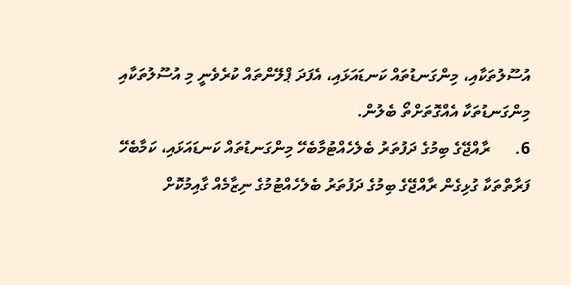އުސޫލުތަކާއި، މިންގަނޑުތައް ކަނޑައަޅައި، އެފަދަ ޕްލޭންތައް ކުރެވެނީ މި އުސޫލުތަކާއި މިންގަނޑުތަކާ އެއްގޮތަށްތޯ ބެލުން.
6.      ރާއްޖޭގެ ބިމުގެ ދަފުތަރު ބެލެހެއްޓުމާބެހޭ މިންގަނޑުތައް ކަނޑައަޅައި، ކަމާބެހޭ ފަރާތްތަކާ ގުޅިގެން ރާއްޖޭގެ ބިމުގެ ދަފުތަރު ބެލެހެއްޓުމުގެ ނިޒާމެއް ގާއިމުކޮށް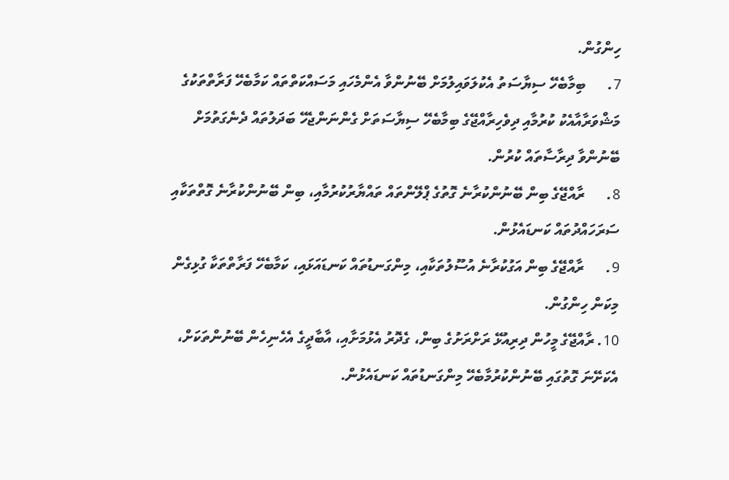ހިންގުން.
7.      ބިމާބެހޭ ސިޔާސަތު އެކުލަވައިލުމަށް ބޭނުންވާ އެންމެހައި މަސައްކަތްތައް ކަމާބެހޭ ފަރާތްތަކުގެ މަޝްވަރާއާއެކު ކުރުމާއި ދިވެހިރާއްޖޭގެ ބިމާބެހޭ ސިޔާސަތަށް ގެންނަންޖެހޭ ބަދަލުތައް ދެނެގަތުމަށް ބޭނުންވާ ދިރާސާތައް ކުރުން.
8.      ރާއްޖޭގެ ބިން ބޭނުންކުރާނެ ގޮތުގެ ޕްލޭންތައް ތައްޔާރުކުރުމާއި، ބިން ބޭނުންކުރާނެ ގޮތްތަކާއި ސަރަހައްދުތައް ކަނޑައެޅުން.
9.      ރާއްޖޭގެ ބިން އަގުކުރާނެ އުސޫލުތަކާއި، މިންގަނޑުތައް ކަނޑައަޅައި، ކަމާބެހޭ ފަރާތްތަކާ ގުޅިގެން މިކަން ހިންގުން.
10. ރާއްޖޭގެ މީހުން ދިރިއުޅޭ ރަށްރަށުގެ ބިން، ގެދޮރު އެޅުމަށާއި، އާބާދީގެ އެހެނިހެން ބޭނުންތަކަށް، އެކަށޭނަ ގޮތުގައި ބޭނުންކުރުމާބެހޭ މިންގަނޑުތައް ކަނޑައެޅުން.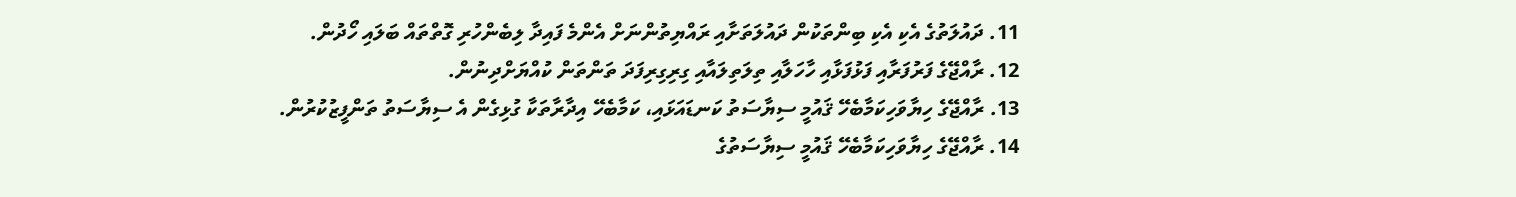11. ދައުލަތުގެ އެކި އެކި ބިންތަކުން ދައުލަތަށާއި ރައްޔިތުންނަށް އެންމެ ފައިދާ ލިބެންހުރި ގޮތްތައް ބަލައި ހޯދުން.
12. ރާއްޖޭގެ ފަރުފަރާއި ފަޅުފަޅާއި ހާހަލާއި ތިލަތިލައާއި ގިރިގިރިފަދަ ތަންތަން ކުއްޔަށްދިނުން.
13. ރާއްޖޭގެ ހިޔާވަހިކަމާބެހޭ ޤައުމީ ސިޔާސަތު ކަނޑައަޅައި، ކަމާބެހޭ އިދާރާތަކާ ގުޅިގެން އެ ސިޔާސަތު ތަންފީޒުކުރުން.
14. ރާއްޖޭގެ ހިޔާވަހިކަމާބެހޭ ޤައުމީ ސިޔާސަތުގެ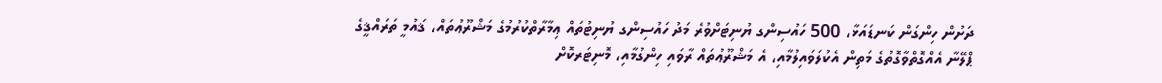ދަށުން ހިންގަން ކަނޑައަޅާ، 500 ހައުސިންގ ޔުނިޓަށްވުރެ މަދު ހައުސިންގ ޔުނިޓުތައް ޢިމާރާތްކުރުމުގެ މަޝްރޫޢުތައް، ޤައުމީ ތަރައްޤީގެ ޕްލޭނާ އެއްގޮތްވާގޮތުގެ މަތިން އެކުލަވައިލުމާއި، އެ މަޝްރޫޢުތައް ރާވައި ހިންގުމާއި، މޮނިޓަރކޮށް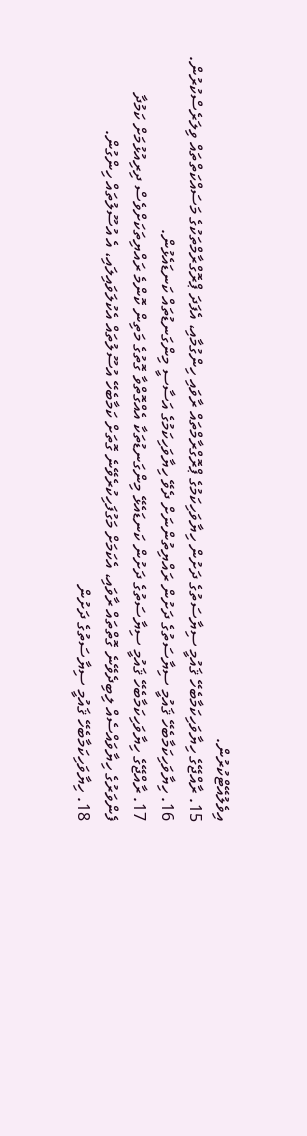އިވެލުއޭޓްކުރުން.
15. ރާއްޖޭގެ ހިޔާވަހިކަމާބެހޭ ޤައުމީ ސިޔާސަތުގެ ދަށުން ހިޔާވަހިކަމުގެ ޕްރޮގްރާމްތައް ރާވައި ހިންގުމާއި، އެފަދަ ޕްރޮގްރާމްތަކުގެ މަސައްކަތްތައް ވިލަރެސްކުރުން.
16. ހިޔާވަހިކަމާބެހޭ ޤައުމީ ސިޔާސަތުގެ ދަށުން ރައްޔިތުންނަށް ދެވޭ ހިޔާވަހިކަމުގެ އަސާސީ މިންގަނޑުތައް ކަނޑައެޅުން.
17. ރާއްޖޭގެ ހިޔާވަހިކަމާބެހޭ ޤައުމީ ސިޔާސަތުގެ ދަށުން ކަނޑައެޅޭ މިންގަނޑުތަކާ އެއްގޮތްވާ ގޮތުގެ މަތިން ކޮންމެ ރައްޔިތަކަށްވެސް ދިރިއުޅުމަށް ކަމުދާ ފެންވަރުގެ ހިޔާވައްސެއް ލިބިދެވޭނެ ގޮތްތައް ރާވައި، އެކަމަށް މަގުފަހިކުރެވޭނެ ގޮތަށް ކަމާބެހޭ އުސޫލުތައް އެކުލަވައިލައި، އެ އުސޫލުތައް ހިންގުން.
18. ހިޔާވަހިކަމާބެހޭ ޤައުމީ ސިޔާސަތުގެ ދަށުން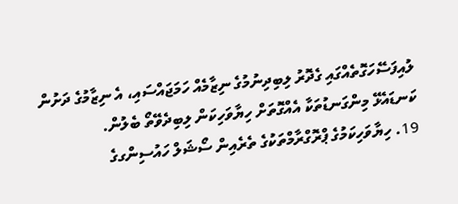ލުއިފަސޭހަގޮތެއްގައި ގެދޮރު ލިބިދިނުމުގެ ނިޒާމެއް ހަމަޖައްސައި، އެ ނިޒާމުގެ ދަށުން ކަނޑައެޅޭ މިންގަނޑުތަކާ އެއްގޮތަށް ހިޔާވަހިކަން ލިބިދެވޭތޯ ބެލުން.
19. ހިޔާވަހިކަމުގެ ޕްރޮގްރާމްތަކުގެ ތެރެއިން ސޯޝަލް ހައުސިންގގެ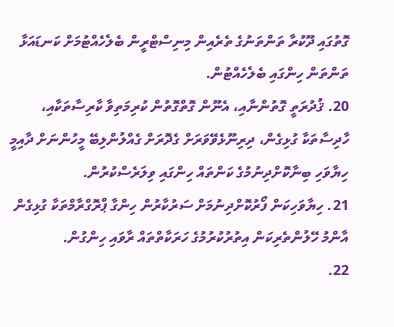ގޮތުގައި ދޫކުރާ ތަންތަނުގެ ތެރެއިން މިނިސްޓްރީން ބެލެހެއްޓުމަށް ކަނޑައަޅާ ތަންތަން ހިންގައި ބެލެހެއްޓުން.
20. ޤުދުރަތީ ގޮތުންނާއި، އެނޫން ގޮތްގޮތުން ކުރިމަތިވާ ކާރިސާތަކާއި، ހާދިސާތަކާ ގުޅިގެން، ދިރިނޫޅެވޭވަރަށް ގެދޮރަށް ގެއްލުންލިބޭ މީހުންނަށް ދާއިމީ ހިޔާވަހި ބިނާކޮށްދިނުމުގެ ކަންތައް ހިންގައި ވިލަރެސްކުރުން.
21. ހިޔާވަހިކަން ފޯރުކޮށްދިނުމަށް ސަރުކާރުން ހިންގާ ޕްރޮގްރާމްތަކާ ގުޅިގެން އާންމު ހޭލުންތެރިކަން އިތުރުކުރުމުގެ ހަރަކާތްތައް ރާވައި ހިންގުން.
22.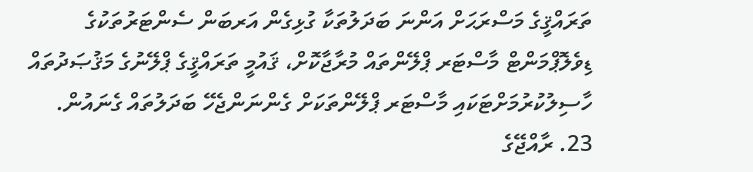ތަރައްޤީގެ މަސްރަޙަށް އަންނަ ބަދަލުތަކާ ގުޅިގެން އަރބަން ސެންޓަރުތަކުގެ ޑިވެލޮޕްމަންޓް މާސްޓަރ ޕްލޭންތައް މުރާޖާކޮށް، ޤައުމީ ތަރައްޤީގެ ޕްލޭނުގެ މަޤުޞަދުތައް ހާސިލުކުރުމަށްޓަކައި މާސްޓަރ ޕްލޭންތަކަށް ގެންނަންޖެހޭ ބަދަލުތައް ގެނައުން.
23. ރާއްޖޭގެ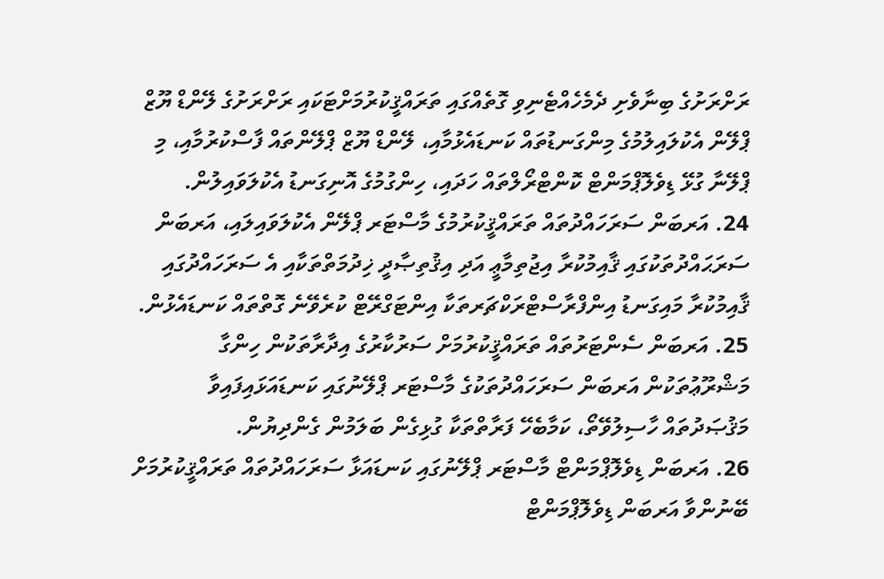ރަށްރަށުގެ ބިނާވެށި ދެމެހެއްޓެނިވި ގޮތެއްގައި ތަރައްޤީކުރުމަށްޓަކައި ރަށްރަށުގެ ލޭންޑް ޔޫޒް ޕްލޭން އެކުލައިލުމުގެ މިންގަނޑުތައް ކަނޑައެޅުމާއި، ލޭންޑް ޔޫޒް ޕްލޭންތައް ފާސްކުރުމާއި، މި ޕްލޭނާ ގުޅޭ ޑިވެލޮޕްމަންޓް ކޮންޓްރޯލްތައް ހަދައި، ހިންގުމުގެ އޮނިގަނޑު އެކުލަވައިލުން.
24. އަރބަން ސަރަހައްދުތައް ތަރައްޤީކުރުމުގެ މާސްޓަރ ޕްލޭން އެކުލަވައިލައި، އަރބަން ސަރަޙައްދުތަކުގައި ޤާއިމުކުރާ އިޖުތިމާޢީ އަދި އިޤުތިޞާދީ ޚިދުމަތްތަކާއި އެ ސަރަހައްދުގައި ޤާއިމުކުރާ މައިގަނޑު އިންފްރާސްޓްރަކްޗަރތަކާ އިންޓަގްރޭޓް ކުރެވޭނެ ގޮތްތައް ކަނޑައެޅުން.
25. އަރބަން ސެންޓަރުތައް ތަރައްޤީކުރުމަށް ސަރުކާރުގެ އިދާރާތަކުން ހިންގާ މަޝްރޫޢުތަކުން އަރބަން ސަރަހައްދުތަކުގެ މާސްޓަރ ޕްލޭނުގައި ކަނޑައަޅައިފައިވާ މަޤުޞަދުތައް ހާސިލުވޭތޯ، ކަމާބެހޭ ފަރާތްތަކާ ގުޅިގެން ބަލަމުން ގެންދިޔުން.
26. އަރބަން ޑިވެލޮޕްމަންޓް މާސްޓަރ ޕްލޭނުގައި ކަނޑައަޅާ ސަރަހައްދުތައް ތަރައްޤީކުރުމަށް ބޭނުންވާ އަރބަން ޑިވެލޮޕްމަންޓް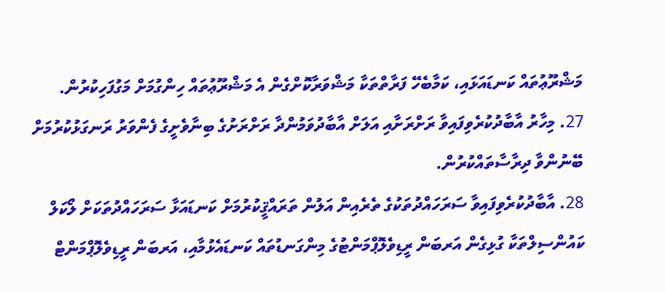މަޝްރޫޢުތައް ކަނޑައަޅައި، ކަމާބެހޭ ފަރާތްތަކާ މަޝްވަރާކޮށްގެން އެ މަޝްރޫޢުތައް ހިންގުމަށް މަގުފަހިކުރުން.
27. މިހާރު އާބާދުކުރެވިފައިވާ ރަށްރަށާއި އަލަށް އާބާދުވަމުންދާ ރަށްރަށުގެ ބިނާވެށީގެ ފެންވަރު ރަނގަޅުކުރުމަށް ބޭނުންވާ ދިރާސާތައްކުރުން.
28. އާބާދުކުރެވިފައިވާ ސަރަހައްދުތަކުގެ ތެރެއިން އަލުން ތަރައްޤީކުރުމަށް ކަނޑައަޅާ ސަރަހައްދުތަކަށް ލޯކަލް ކައުންސިލްތަކާ ގުޅިގެން އަރބަން ރީޑިވެލޮޕްމަންޓުގެ މިންގަނޑުތައް ކަނޑައެޅުމާއި، އަރބަން ރީޑިވެލޮޕްމަންޓް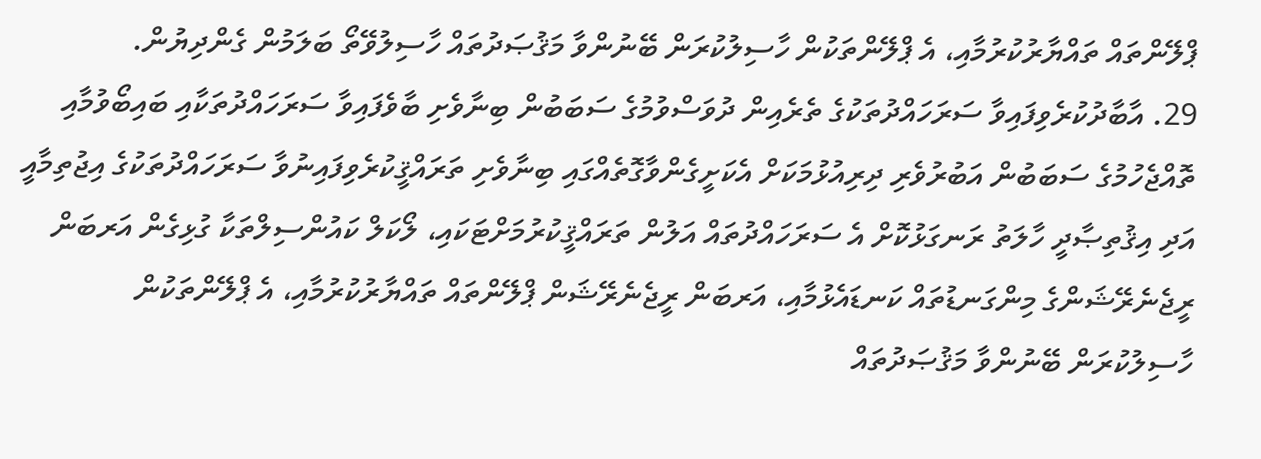ޕްލޭންތައް ތައްޔާރުކުރުމާއި، އެ ޕްލޭންތަކުން ހާސިލުކުރަން ބޭނުންވާ މަޤުޞަދުތައް ހާސިލުވޭތޯ ބަލަމުން ގެންދިޔުން.
29. އާބާދުކުރެވިފައިވާ ސަރަހައްދުތަކުގެ ތެރެއިން ދުވަސްވުމުގެ ސަބަބުން ބިނާވެށި ބާވެފައިވާ ސަރަހައްދުތަކާއި ބައިބޯވުމާއި ތޮއްޖެހުމުގެ ސަބަބުން އަބުރުވެރި ދިރިއުޅުމަކަށް އެކަށީގެންވާގޮތެއްގައި ބިނާވެށި ތަރައްޤީކުރެވިފައިނުވާ ސަރަހައްދުތަކުގެ އިޖުތިމާއީ އަދި އިޤުތިޞާދީ ހާލަތު ރަނގަޅުކޮށް އެ ސަރަހައްދުތައް އަލުން ތަރައްޤީކުރުމަށްޓަކައި، ލޯކަލް ކައުންސިލްތަކާ ގުޅިގެން އަރބަން ރީޖެނެރޭޝަންގެ މިންގަނޑުތައް ކަނޑައެޅުމާއި، އަރބަން ރީޖެނެރޭޝަން ޕްލޭންތައް ތައްޔާރުކުރުމާއި، އެ ޕްލޭންތަކުން ހާސިލުކުރަން ބޭނުންވާ މަޤުޞަދުތައް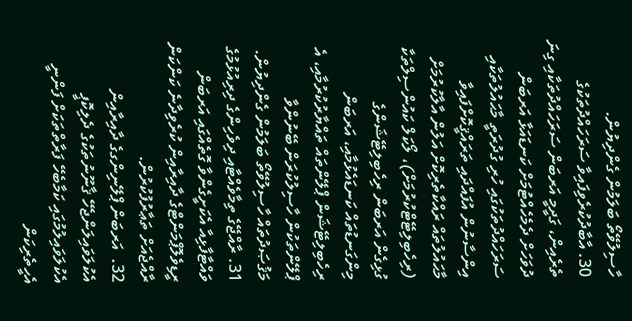ހާސިލުވޭތޯ ބަލަމުން ގެންދިޔުން.
30. އާބާދުކުރެވިފައިވާ ސަރަހައްދުތަކުގެ ތެރެއިން، ގަދީމީ އަރބަން ސަރަހައްދުތަކާއި ގިނަ ދުވަހަށް ދެމެހެއްޓުމަށް ކަނޑައަޅާ އަރބަން ސަރަހައްދުތަކުގައި ހުރި ގުދުރަތީ މާޙައުލުތަކާއި އިންސާނުން އުފައްދައި ތަރައްޤީކޮށްފައިވާ މާޙައުލުތައް ރައްކާތެރިކޮށް އަލުން އާލާކުރުމަށް (ރިހެބިލިޓޭޓްކުރުމަށް)، ލޯކަލް ކައުންސިލްތަކާ ގުޅިގެން އަރބަން ރިހެބިލިޓޭޝަންގެ މިންގަނޑުތައް ކަނޑައެޅުމާއި، އަރބަން ރިހެބިލިޓޭޝަން ޕްލޭންތައް ތައްޔާރުކުރުމާއި، އެ ޕްލޭންތަކުން ހާސިލުކުރަން ބޭނުންވާ މަޤުޞަދުތައް ހާސިލުވޭތޯ ބަލަމުން ގެންދިޔުން.
31. ރާއްޖޭގެ ތިމާވެއްޓާއި ދިވެހިންގެ ދިރިއުޅުމުގެ ވައްޓާފާޅިއާ އެކަށީގެންވާ ގޮތެއްގައި އަރބަން ރީޑިވެލޮޕްމަންޓްގެ ދާއިރާއިން ކުރެވިދާނެ ކަންކަން ރާއްޖެއަށް ތަޢާރުފުކުރުން.
32.  އަރބަން ޕްލޭނިންގގެ ދާއިރާއިން އެކުލަވައިލަންޖެހޭ ޤާނޫނުތަކުގެ ދެލިކޮޕީ އެކުލަވައިލުމުގައި ކަމާބެހޭ ފަރާތްތަކަށް ފަންނީ އެހީތެރިކަން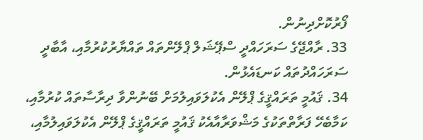ފޯރުކޮށްދިނުން.
33. ރާއްޖޭގެ ސަރަހައްދީ ސްޕޭޝަލް ޕްލޭންތައް ތައްޔާރުކުރުމާއި، އާބާދީ ސަރަހައްދުތައް ކަނޑައެޅުން.
34. ޤައުމީ ތަރައްޤީގެ ޕްލޭން އެކުލަވައިލުމަށް ބޭނުންވާ ދިރާސާތައް ކުރުމާއި، ކަމާބެހޭ ފަރާތްތަކުގެ މަޝްވަރާއާއެކު ޤައުމީ ތަރައްޤީގެ ޕްލޭން އެކުލަވައިލުމާއި،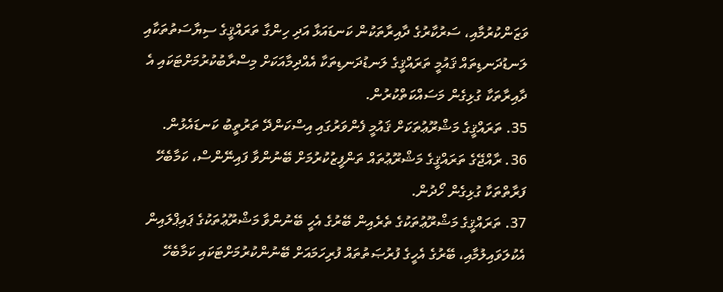ވަޒަންކުރުމާއި، ސަރުކާރުގެ ދާއިރާތަކުން ކަނޑައަޅާ އަދި ހިންގާ ތަރައްޤީގެ ސިޔާސަތުތަކާއި ލަނޑުދަނޑިތައް ޤައުމީ ތަރައްޤީގެ ލަނޑުދަނޑިތަކާ އެއްދިމާއަކަށް މިސްރާބުކުރުމަށްޓަކައި އެ ދާއިރާތަކާ ގުޅިގެން މަސައްކަތްކުރުން.
35. ތަރައްޤީގެ މަޝްރޫޢުތަކަށް ޤައުމީ ފެންވަރުގައި އިސްކަންދޭ ތަރުތީބު ކަނޑައެޅުން.
36. ރާއްޖޭގެ ތަރައްޤީގެ މަޝްރޫޢުތައް ތަންފީޒުކުރުމަށް ބޭނުންވާ ފައިނޭންސް، ކަމާބެހޭ ފަރާތްތަކާ ގުޅިގެން ހޯދުން.
37. ތަރައްޤީގެ މަޝްރޫޢުތަކުގެ ތެރެއިން ބޭރުގެ އެހީ ބޭނުންވާ މަޝްރޫޢުތަކުގެ ޕައިޕްލައިން އެކުލަވައިލުމާއި، ބޭރުގެ އެހީގެ ފުރުޞަތުތައް ފުރިހަމައަށް ބޭނުންކުރުމަށްޓަކައި ކަމާބެހޭ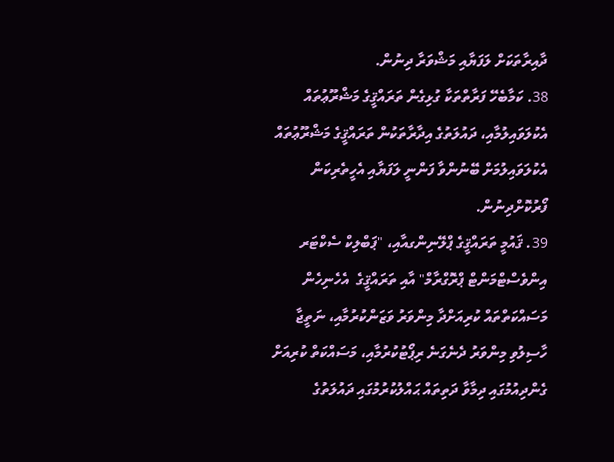ދާއިރާތަކަށް ލަފަޔާއި މަޝްވަރާ ދިނުން.
38. ކަމާބެހޭ ފަރާތްތަކާ ގުޅިގެން ތަރައްޤީގެ މަޝްރޫޢުތައް އެކުލަވައިލުމާއި، ދައުލަތުގެ އިދާރާތަކުން ތަރައްޤީގެ މަޝްރޫޢުތައް އެކުލަވައިލުމަށް ބޭނުންވާ ފަންނީ ލަފަޔާއި އެހީތެރިކަން ފޯރުކޮށްދިނުން.
39. ޤައުމީ ތަރައްޤީގެ ޕްލޭނިންގއާއި، "ޕަބްލިކް ސެކްޓަރ އިންވެސްޓްމަންޓް ޕްރޮގްރާމް" އާއި ތަރައްޤީގެ  އެހެނިހެން މަސައްކަތްތައް ކުރިއަށްދާ މިންވަރު ވަޒަންކުރުމާއި، ނަތީޖާ ހާސިލުވި މިންވަރު ދެނެގަނެ ރިޕޯޓުކުރުމާއި، މަސައްކަތް ކުރިއަށް ގެންދިއުމުގައި ދިމާވާ ދަތިތައް ޙައްލުކުރުމުގައި ދައުލަތުގެ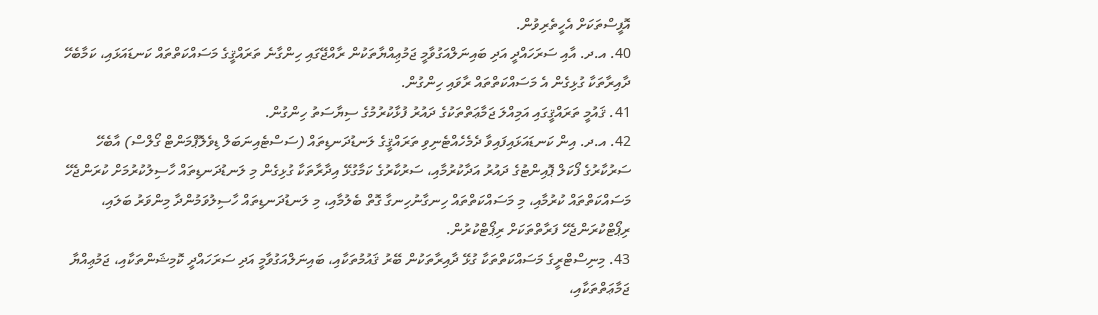އޮފީސްތަކަށް އެހީތެރިވުން.
40. އ.ދ. އާއި ސަރަހައްދީ އަދި ބައިނަލްއަގުވާމީ ޖަމުޢިއްޔާތަކުން ރާއްޖޭގައި ހިންގާނެ ތަރައްޤީގެ މަސައްކަތްތައް ކަނޑައަޅައި، ކަމާބެހޭ ދާއިރާތަކާ ގުޅިގެން އެ މަސައްކަތްތައް ރާވައި ހިންގުން.
41. ޤައުމީ ތަރައްޤީގައި އަމިއްލަ ޖަމާޢަތްތަކުގެ ދައުރު ފުޅާކުރުމުގެ ސިޔާސަތު ހިންގުން.
42. އ.ދ. އިން ކަނޑައަޅައިފައިވާ ދެމެހެއްޓެނިވި ތަރައްޤީގެ ލަނޑުދަނޑިތައް (ސަސްޓެއިނަބަލް ޑިވެލޮޕްމަންޓް ގޯލްސް) އާބެހޭ ސަރުކާރުގެ ފޯކަލް ޕޮއިންޓުގެ ދައުރު އަދާކުރުމާއި، ސަރުކާރުގެ ކަމާގުޅޭ އިދާރާތަކާ ގުޅިގެން މި ލަނޑުދަނޑިތައް ހާސިލުކުރުމަށް ކުރަންޖެހޭ މަސައްކަތްތައް ކުރުމާއި، މި މަސައްކަތްތައް ހިނގާނުހިނގާ ގޮތް ބެލުމާއި، މި ލަނޑުދަނޑިތައް ހާސިލުވަމުންދާ މިންވަރު ބަލައި، ރިޕޯޓްކުރަންޖެހޭ ފަރާތްތަކަށް ރިޕޯޓްކުރުން.
43. މިނިސްޓްރީގެ މަސައްކަތްތަކާ ގުޅޭ ދާއިރާތަކުން ބޭރު ޤައުމުތަކާއި، ބައިނަލްއަގުވާމީ އަދި ސަރަހައްދީ ކޮމިޝަންތަކާއި، ޖަމުޢިއްޔާ ޖަމާޢަތްތަކާއި،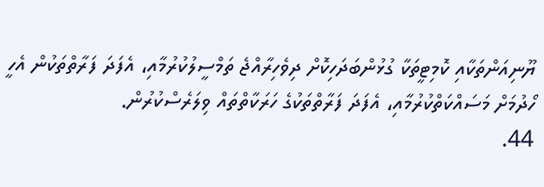ޔޫނިއަންތަކާއި ކޮމިޓީތަކާ ގުޅުންބަދަހިކޮށް ދިވެހިރާއްޖެ ތަމްސީލުކުރުމާއި، އެފަދަ ފަރާތްތަކުން އެހީ ހޯދުމަށް މަސައްކަތްކުރުމާއި، އެފަދަ ފަރާތްތަކުގެ ހަރަކާތްތައް ވިލަރެސްކުރުން.
44.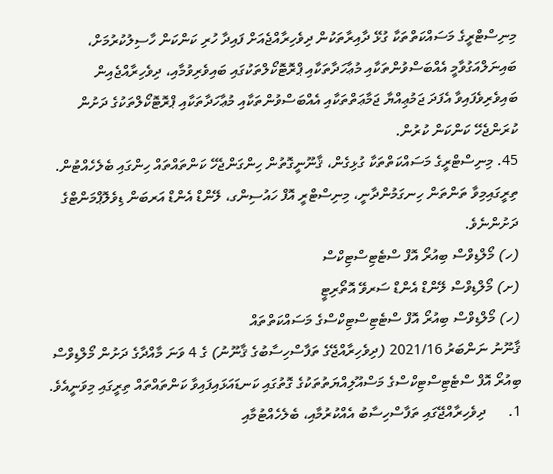މިނިސްޓްރީގެ މަސައްކަތްތަކާ ގުޅޭ ދާއިރާތަކުން ދިވެހިރާއްޖެއަށް ފައިދާ ހުރި ކަންކަން ހާސިލުކުރުމަށް، ބައިނަލްއަގުވާމީ އެއްބަސްވުންތަކާއި މުޢާހަދާތަކާއި ޕްރޮޓޮކޯލްތަކުގައި ބައިވެރިވުމާއި، ދިވެހިރާއްޖެއިން ބައިވެރިވެފައިވާ އެފަދަ ޖަމުޢިއްޔާ ޖަމާޢަތްތަކާއި އެއްބަސްވުންތަކާއި މުޢާހަދާތަކާއި ޕްރޮޓޮކޯލްތަކުގެ ދަށުން ކުރަންޖެހޭ ކަންކަން ކުރުން.
45. މިނިސްޓްރީގެ މަސައްކަތްތަކާ ގުޅިގެން، ޤާނޫނީގޮތުން ހިންގަންޖެހޭ ކަންތައްތައް ހިންގައި ބެލެހެއްޓުން.
ތިރީގައިމިވާ ތަންތަން ހިނގަމުންދާނީ، މިނިސްޓްރީ އޮފް ހައުސިންގ، ލޭންޑް އެންޑް އަރބަން ޑިވެލޮޕްމަންޓްގެ ދަށުންނެވެ.
(ހ) މޯލްޑިވްސް ބިއުރޯ އޮފް ސްޓެޓިސްޓިކްސް
(ށ) މޯލްޑިވްސް ލޭންޑް އެންޑް ސަރވޭ އޮތޯރިޓީ
(ހ) މޯލްޑިވްސް ބިއުރޯ އޮފް ސްޓެޓިސްޓިކްސްގެ މަސައްކަތްތައް
ޤާނޫނު ނަންބަރު 2021/16 (ދިވެހިރާއްޖޭގެ ތަފާސްހިސާބުގެ ޤާނޫނު) ގެ 4 ވަނަ މާއްދާގެ ދަށުން މޯލްޑިވްސް ބިއުރޯ އޮފް ސްޓެޓިސްޓިކްސްގެ މަސްއޫލިއްޔަތުތަކުގެ ގޮތުގައި ކަނޑައަޅައިފައިވާ ކަންތައްތައް ތިރީގައި މިވަނީއެވެ.
1.      ދިވެހިރާއްޖޭގައި ތަފާސްހިސާބު އެއްކުރުމާއި، ބެލެހެއްޓުމާއި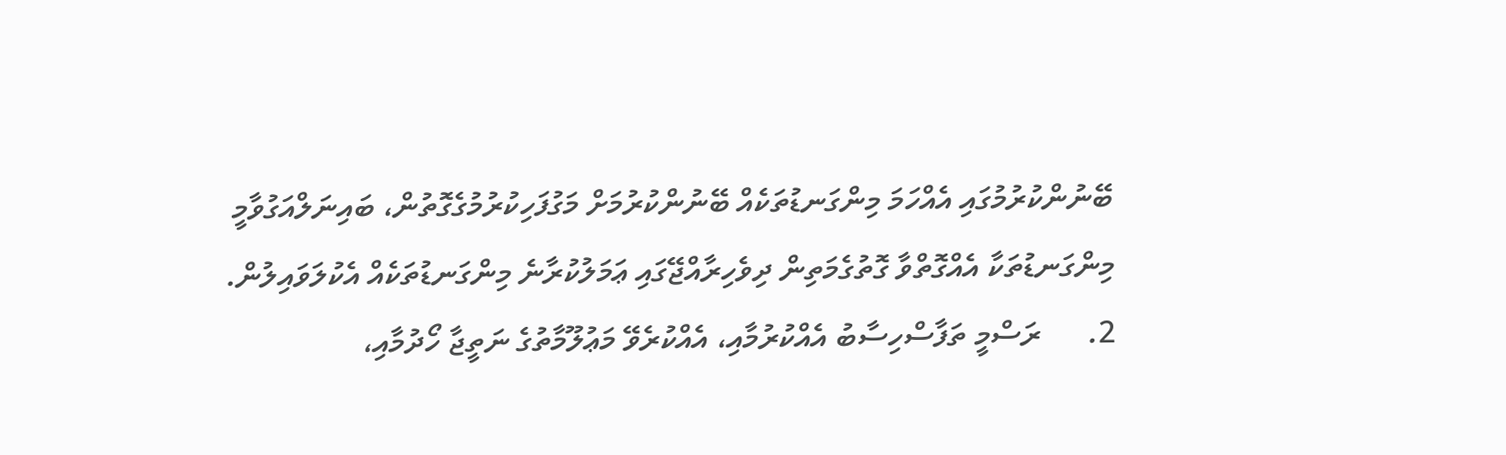ބޭނުންކުރުމުގައި އެއްހަމަ މިންގަނޑުތަކެއް ބޭނުންކުރުމަށް މަގުފަހިކުރުމުގެގޮތުން، ބައިނަލްއަގުވާމީ މިންގަނޑުތަކާ އެއްގޮތްވާ ގޮތުގެމަތިން ދިވެހިރާއްޖޭގައި ޢަމަލުކުރާނެ މިންގަނޑުތަކެއް އެކުލަވައިލުން.
2.      ރަސްމީ ތަފާސްހިސާބު އެއްކުރުމާއި، އެއްކުރެވޭ މަޢުލޫމާތުގެ ނަތީޖާ ހޯދުމާއި،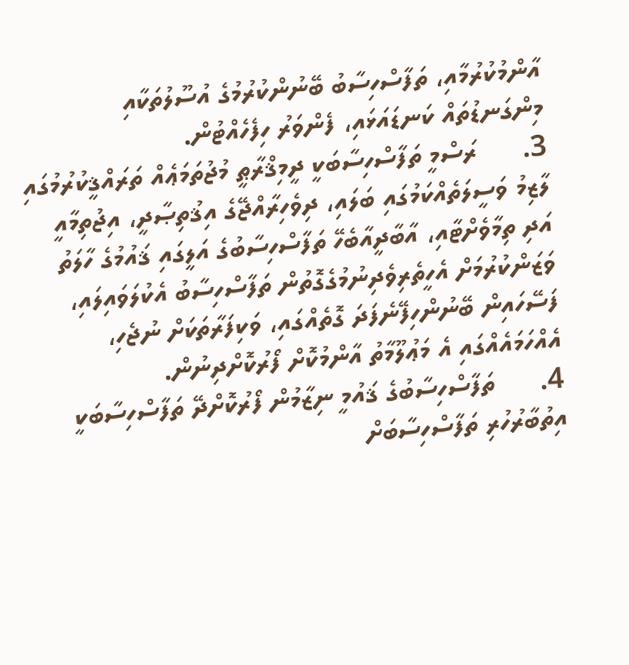އާންމުކުރުމާއި، ތަފާސްހިސާބު ބޭނުންކުރުމުގެ އުސޫލުތަކާއި މިންގަނޑުތައް ކަނޑައަޅައި، ފެންވަރު ހިފެހެއްޓުން.
3.      ރަސްމީ ތަފާސްހިސާބަކީ ދީމިޤްރާޠީ މުޖުތަމަޢެއް ތަރައްޤީކުރުމުގައި ލާޒިމު ވަސީލަތެއްކަމުގައި ބަލައި، ދިވެހިރާއްޖޭގެ އިޤުތިޞާދީ، އިޖުތިމާއީ އަދި ތިމާވެށްޓާއި، އާބާދީއާބެހޭ ތަފާސްހިސާބުގެ އަލީގައި ޤައުމުގެ ހާލަތު ވަޒަންކުރުމަށް އެހީތެރިވެދިނުމުގެގޮތުން ތަފާސްހިސާބު އެކުލަވައިލައި، ފަސޭހައިން ބޭނުންހިފޭނެފަދަ ގޮތެއްގައި، ވަކިފަރާތަކަށް ނުޖެހި، އެއްހަމައެއްގައި އެ މަޢުލޫމާތު އާންމުކޮށް ފޯރުކޮށްދިނުން.
4.      ތަފާސްހިސާބުގެ ޤައުމީ ނިޒާމުން ފޯރުކޮށްދޭ ތަފާސްހިސާބަކީ އިތުބާރުހުރި ތަފާސްހިސާބަށް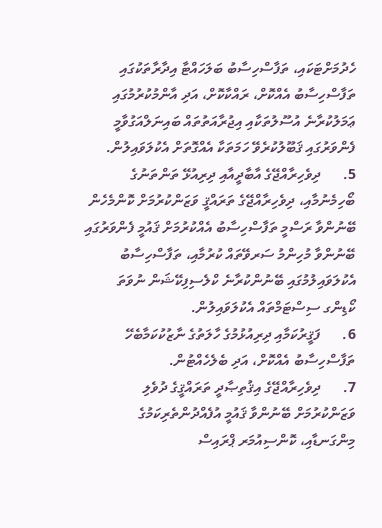ހެދުމަށްޓަކައި، ތަފާސްހިސާބު ބަލަހައްޓާ އިދާރާތަކުގައި ތަފާސްހިސާބު އެއްކޮށް، ރައްކާކޮށް، އަދި އާންމުކުރުމުގައި ޢަމަލުކުރާނެ އުސޫލުތަކާއި އިޖުރާއަތުތައް ބައިނަލްއަގުވާމީ ފެންވަރުގައި ޤަބޫލުކުރެވޭ ހަމަތަކާ އެއްގޮތަށް އެކުލަވައިލުން.
5.      ދިވެހިރާއްޖޭގެ އާބާދީއާއި ދިރިއުޅޭ ތަންތަނުގެ ބޯހިމެނުމާއި، ދިވެހިރާއްޖޭގެ ތަރައްޤީ ވަޒަންކުރުމަށް ކޮންމެހެން ބޭނުންވާ ރަސްމީ ތަފާސްހިސާބު އެއްކުރުމަށް ޤައުމީ ފެންވަރުގައި ބޭނުންވާ މުހިންމު ސަރވޭތައް ކުރުމާއި، ތަފާސްހިސާބު އެކުލަވައިލުމުގައި ބޭނުންކުރާނެ ކްލެސިފިކޭޝަން ނުވަތަ ކޯޑިންގ ސިސްޓަމްތައް އެކުލަވައިލުން.
6.      ފަޤީރުކަމާއި ދިރިއުޅުމުގެ ހާލަތުގެ ނާޒުކުކަމާބެހޭ ތަފާސްހިސާބު އެއްކޮށް، އަދި ބެލެހެއްޓުން.
7.      ދިވެހިރާއްޖޭގެ އިޤުތިޞާދީ ތަރައްޤީގެ ދުވެލި ވަޒަންކުރުމަށް ބޭނުންވާ ޤައުމީ އުފެއްދުންތެރިކަމުގެ މިންގަނޑާއި، ކޮންސިއުމަރ ޕްރައިސް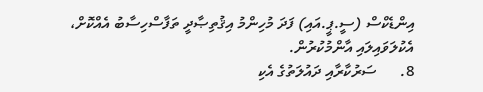އިންޑެކްސް (ސީ.ޕީ.އައި) ފަދަ މުހިންމު އިޤުތިޞާދީ ތަފާސްހިސާބު އެއްކޮށް، އެކުލަވައިލައި އާންމުކުރުން.
8.      ސަރުކާރާއި ދައުލަތުގެ އެކި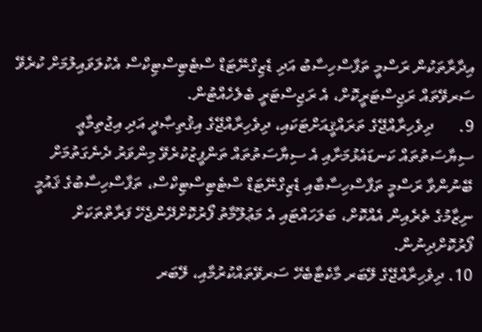އިދާރާތަކުން ރަސްމީ ތަފާސްހިސާބު އަދި ޑެޒިގްނޭޓަޑް ސްޓެޓިސްޓިކްސް އެކުލަވައިލުމަށް ކުރެވޭ ސަރވޭތައް ރަޖިސްޓަރީކޮށް، އެ ރަޖިސްޓަރީ ބެލެހެއްޓުން.
9.      ދިވެހިރާއްޖޭގެ ތަރައްޤީއަށްޓަކައި، ދިވެހިރާއްޖޭގެ އިޤުތިޞާދީ އަދި އިޖުތިމާޢީ ސިޔާސަތުތައް ކަނޑައެޅުމަށާއި އެ ސިޔާސަތުތައް ތަންފީޒުކުރެވޭ މިންވަރު ދެނެގަތުމަށް ބޭނުންވާ ރަސްމީ ތަފާސްހިސާބާއި ޑެޒިގްނޭޓަޑް ސްޓެޓިސްޓިކްސް، ތަފާސްހިސާބުގެ ޤައުމީ ނިޒާމުގެ ތެރެއިން އެއްކޮށް، ބަލަހައްޓައި އެ މަޢުލޫމާތު ފޯރުކޮށްދޭންޖެހޭ ފަރާތްތަކަށް ފޯރުކޮށްދިނުން.
10. ދިވެހިރާއްޖޭގެ ލޭބަރ މާކެޓާބެހޭ ސަރވޭތައްކުރުމާއި، ލޭބަރ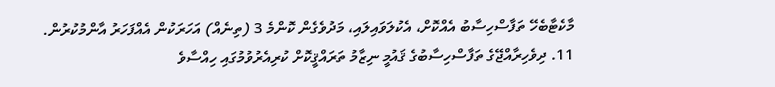މާކެޓާބެހޭ ތަފާސްހިސާބު އެއްކޮށް، އެކުލަވައިލައި، މަދުވެގެން ކޮންމެ 3 (ތިނެއް) އަހަރަކުން އެއްފަހަރު އާންމުކުރުން.
11. ދިވެހިރާއްޖޭގެ ތަފާސްހިސާބުގެ ޤައުމީ ނިޒާމު ތަރައްޤީކޮށް ކުރިއެރުވުމުގައި ހިއްސާވެ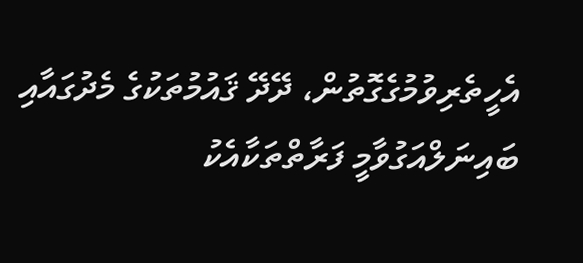އެހީތެރިވުމުގެގޮތުން، ދޭދޭ ޤައުމުތަކުގެ މެދުގައާއި ބައިނަލްއަގުވާމީ ފަރާތްތަކާއެކު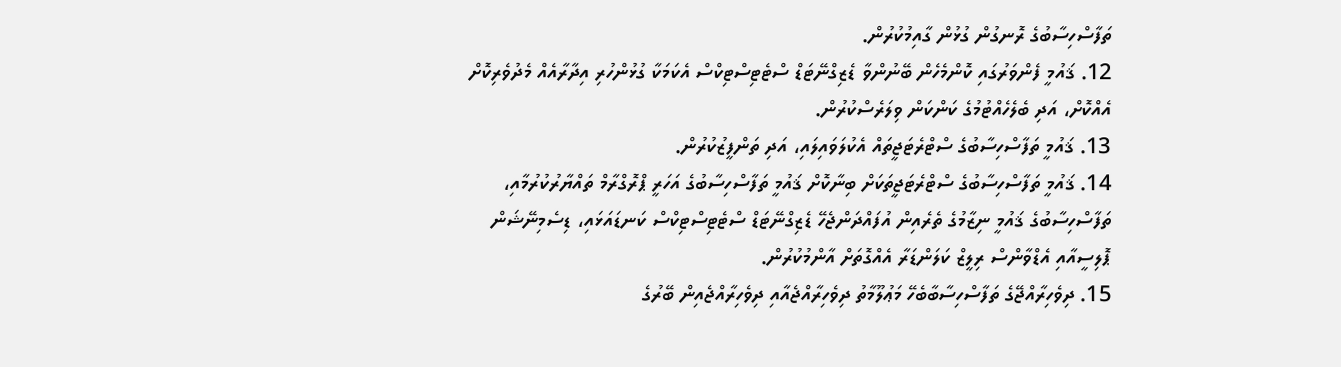ތަފާސްހިސާބުގެ ރޮނގުން ގުޅުން ގާއިމުކުރުން.
12. ޤައުމީ ފެންވަރުގައި ކޮންމެހެން ބޭނުންވާ ޑެޒިގްނޭޓަޑް ސްޓެޓިސްޓިކްސް އެކަމަކާ ގުޅުންހުރި އިދާރާއެއް މެދުވެރިކޮށް އެއްކޮށް، އަދި ބެލެހެއްޓުމުގެ ކަންކަން ވިލަރެސްކުރުން.
13. ޤައުމީ ތަފާސްހިސާބުގެ ސްޓްރެޓަޖީތައް އެކުލަވައިލައި، އަދި ތަންފީޒުކުރުން.
14. ޤައުމީ ތަފާސްހިސާބުގެ ސްޓްރެޓަޖީތަކަށް ބިނާކޮށް ޤައުމީ ތަފާސްހިސާބުގެ އަހަރީ ޕްރޮގްރާމް ތައްޔާރުކުރުމާއި، ތަފާސްހިސާބުގެ ޤައުމީ ނިޒާމުގެ ތެރެއިން އުފައްދަންޖެހޭ ޑެޒިގްނޭޓަޑް ސްޓެޓިސްޓިކްސް ކަނޑައަޅައި، ޑިސެމިނޭޝަން ޕޮލިސީއާއި އެޑްވާންސް ރިލީޒް ކަލަންޑަރާ އެއްގޮތަށް އާންމުކުރުން.
15. ދިވެހިރާއްޖޭގެ ތަފާސްހިސާބާބެހޭ މަޢުލޫމާތު ދިވެހިރާއްޖެއާއި ދިވެހިރާއްޖެއިން ބޭރުގެ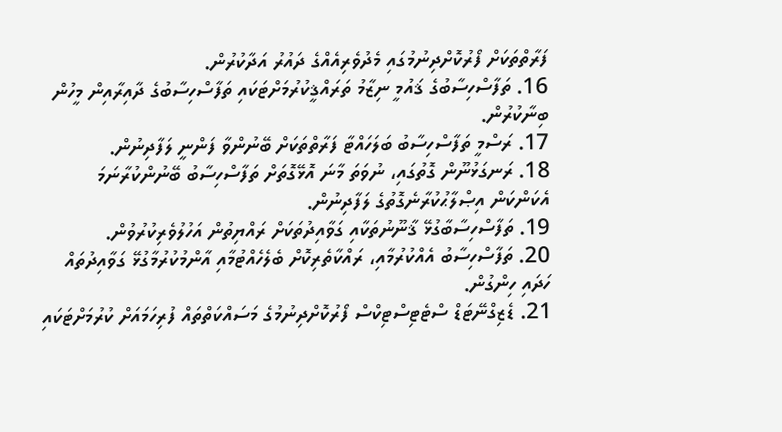ފަރާތްތަކަށް ފޯރުކޮށްދިނުމުގައި މެދުވެރިއެއްގެ ދައުރު އަދާކުރުން.
16. ތަފާސްހިސާބުގެ ޤައުމީ ނިޒާމު ތަރައްޤީކުރުމަށްޓަކައި ތަފާސްހިސާބުގެ ދާއިރާއިން މީހުން ބިނާކުރުން.
17. ރަސްމީ ތަފާސްހިސާބު ބަލަހައްޓާ ފަރާތްތަކަށް ބޭނުންވާ ފަންނީ ލަފާދިނުން.
18. ރަނގަޅުނޫން ގޮތުގައި، ނުވަތަ މާނަ އޮޅޭގޮތަށް ތަފާސްހިސާބު ބޭނުންކުރާނަމަ އެކަންކަން އިޞްލާޙުކުރާނެގޮތުގެ ލަފާދިނުން.
19. ތަފާސްހިސާބާގުޅޭ ޤާނޫނުތަކާއި ގަވާއިދުތަކަށް ރައްޔިތުން އަހުލުވެރިކުރުވުން.
20. ތަފާސްހިސާބު އެއްކުރުމާއި، ރައްކާތެރިކޮށް ބެލެހެއްޓުމާއި އާންމުކުރުމާގުޅޭ ގަވާއިދުތައް ހަދައި ހިންގުން.
21. ޑެޒިގްނޭޓަޑް ސްޓެޓިސްޓިކްސް ފޯރުކޮށްދިނުމުގެ މަސައްކަތްތައް ފުރިހަމައަށް ކުރުމަށްޓަކައި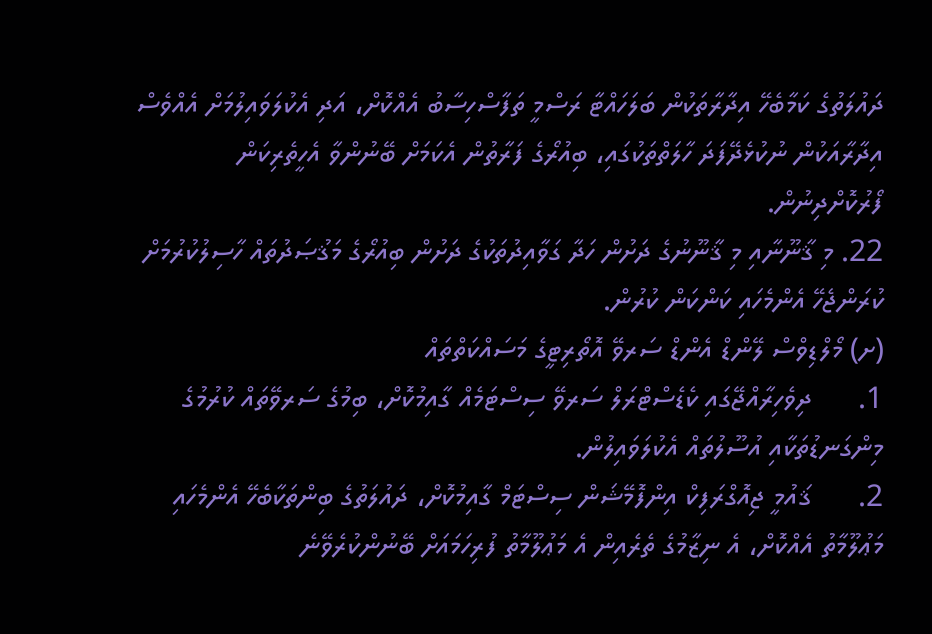ދައުލަތުގެ ކަމާބެހޭ އިދާރާތަކުން ބަލަހައްޓާ ރަސްމީ ތަފާސްހިސާބު އެއްކޮށް، އަދި އެކުލަވައިލުމަށް އެއްވެސް އިދާރާއަކުން ނުކުޅެދޭފަދަ ހާލަތްތަކުގައި، ބިއުރޯގެ ފަރާތުން އެކަމަށް ބޭނުންވާ އެހީތެރިކަން ފޯރުކޮށްދިނުން.
22. މި ޤާނޫނާއި މި ޤާނޫނުގެ ދަށުން ހަދާ ގަވާއިދުތަކުގެ ދަށުން ބިއުރޯގެ މަޤުޞަދުތައް ހާސިލުކުރުމަށް ކުރަންޖެހޭ އެންމެހައި ކަންކަން ކުރުން.
(ށ) މޯލްޑިވްސް ލޭންޑް އެންޑް ސަރވޭ އޮތޯރިޓީގެ މަސައްކަތްތައް
1.      ދިވެހިރާއްޖޭގައި ކެޑެސްޓްރަލް ސަރވޭ ސިސްޓަމެއް ގާއިމުކޮށް، ބިމުގެ ސަރވޭތައް ކުރުމުގެ މިންގަނޑުތަކާއި އުސޫލުތައް އެކުލަވައިލުން.
2.      ޤައުމީ ޖިއޮގްރަފިކް އިންފޮމޭޝަން ސިސްޓަމް ގާއިމުކޮށް، ދައުލަތުގެ ބިންތަކާބެހޭ އެންމެހައި މަޢުލޫމާތު އެއްކޮށް، އެ ނިޒާމުގެ ތެރެއިން އެ މަޢުލޫމާތު ފުރިހަމައަށް ބޭނުންކުރެވޭނެ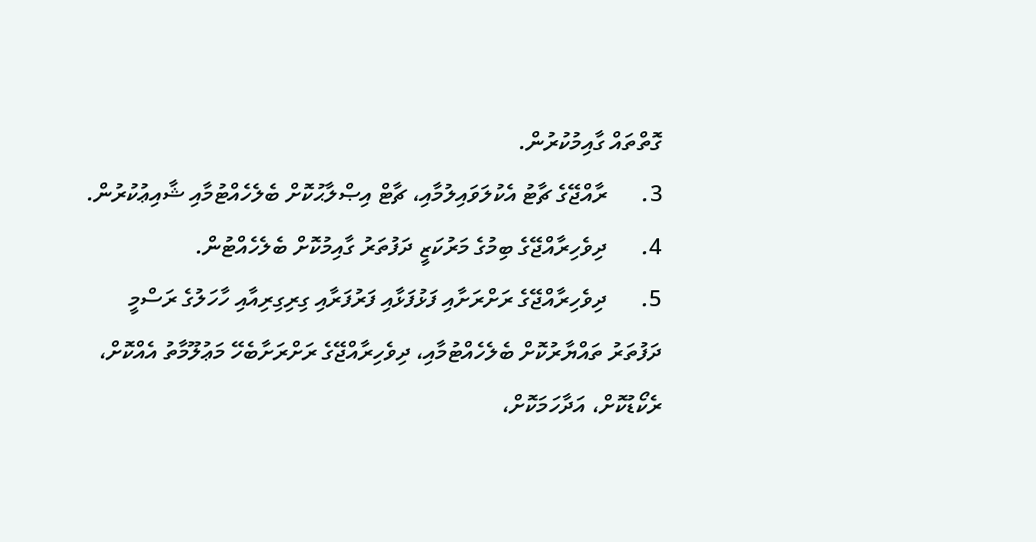ގޮތްތައް ގާއިމުކުރުން.
3.      ރާއްޖޭގެ ޗާޓު އެކުލަވައިލުމާއި، ޗާޓް އިޞްލާޙުކޮށް ބެލެހެއްޓުމާއި ޝާއިޢުކުރުން.
4.      ދިވެހިރާއްޖޭގެ ބިމުގެ މަރުކަޒީ ދަފުތަރު ގާއިމުކޮށް ބެލެހެއްޓުން.
5.      ދިވެހިރާއްޖޭގެ ރަށްރަށާއި ފަޅުފަޅާއި ފަރުފަރާއި ގިރިގިރިއާއި ހާހަލުގެ ރަސްމީ ދަފުތަރު ތައްޔާރުކޮށް ބެލެހެއްޓުމާއި، ދިވެހިރާއްޖޭގެ ރަށްރަށާބެހޭ މަޢުލޫމާތު އެއްކޮށް، ރެކޯޑުކޮށް، އަދާހަމަކޮށް،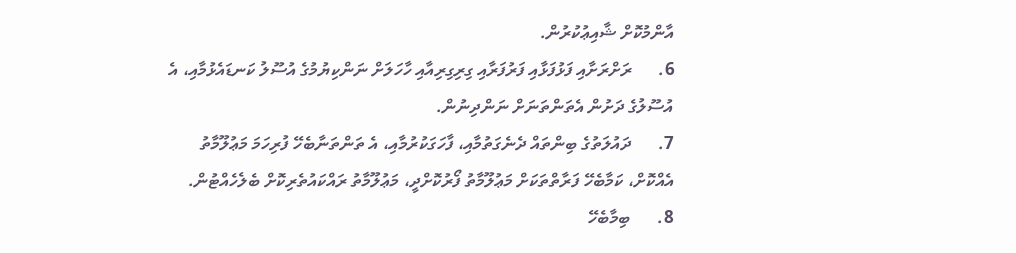އާންމުކޮށް ޝާއިޢުކުރުން.
6.      ރަށްރަށާއި ފަޅުފަޅާއި ފަރުފަރާއި ގިރިގިރިއާއި ހާހަލަށް ނަންކިޔުމުގެ އުސޫލު ކަނޑައެޅުމާއި، އެ އުސޫލުގެ ދަށުން އެތަންތަނަށް ނަންދިނުން.
7.      ދައުލަތުގެ ބިންތައް ދެނެގަތުމާއި، ފާހަގަކުރުމާއި، އެ ތަންތަނާބެހޭ ފުރިހަމަ މަޢުލޫމާތު އެއްކޮށް، ކަމާބެހޭ ފަރާތްތަކަށް މަޢުލޫމާތު ފޯރުކޮށްދީ، މަޢުލޫމާތު ރައްކައުތެރިކޮށް ބެލެހެއްޓުން.
8.      ބިމާބެހޭ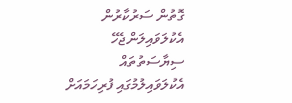ގޮތުން ސަރުކާރުން އެކުލަވައިލަންޖެހޭ ސިޔާސަތުތައް އެކުލަވައިލުމުގައި ފުރިހަމައަށް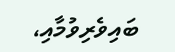ބައިވެރިވުމާއި،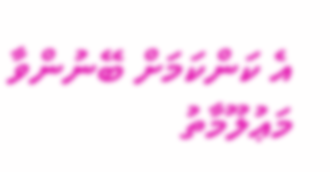އެ ކަންކަމަށް ބޭނުންވާ މަޢުލޫމާތު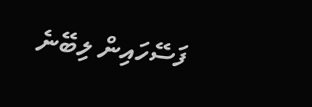ފަސޭހައިން ލިބޭނެ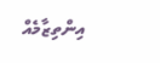އިންތިޒާމެއް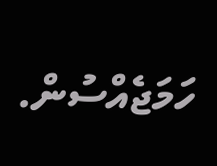ހަމަޖެއްސުން.